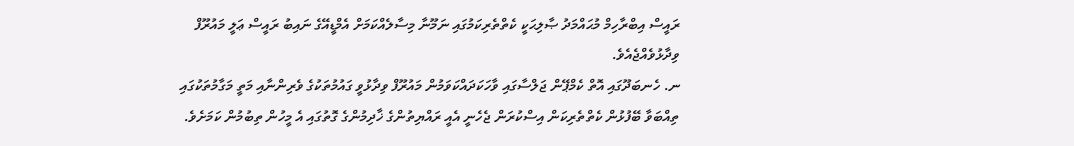ރައީސް އިބްރާހިމް މުޙައްމަދު ޞާލިޙަކީ ކެތްތެރިކަމުގައި ނަމޫނާ މިސާލެއްކަމަށް އެމްޑީއޭގެ ނައިބު ރައީސް ޢަލީ މައުރޫފް ވިދާޅުވެއްޖެއެވެ.
ނ. ހެނބަދޫގައި އޮތް ކެމްޕޭން ޖަލްސާގައި ވާހަކަދައްކަވަމުން މައުރޫފް ވިދާޅުވީ ގައުމުތަކުގެ ވެރިންނާއި މަތީ މަގާމުތަކުގައި ތިއްބަވާ ބޭފުޅުން ކެތްތެރިކަން އިސްކުރަން ޖެހެނީ އެއީ ރައްޔިތުންގެ ޚާދިމުންގެ ގޮތުގައި އެ މީހުން ތިބުމުން ކަމަށެވެ.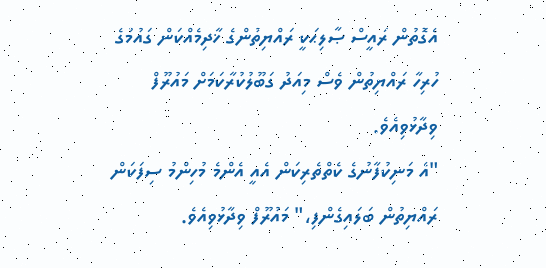އެގޮތުން ރައީސް ޞާލިޙަކީ ރައްޔިތުންގެ ޚާދިމެއްކަން ގައުމުގެ ހުރިހާ ރައްޔިތުން ވެސް މިއަދު ގަބޫލުކުރާކަމަށް މައުރޫފް ވިދާޅުވިއެވެ.
"އެ މަނިކުފާނުގެ ކެތްތެރިކަން އެއީ އެންމެ މުހިންމު ސިފަކަން ރައްޔިތުން ބަލައިގެންފި،" މައުރޫފް ވިދާޅުވިއެވެ.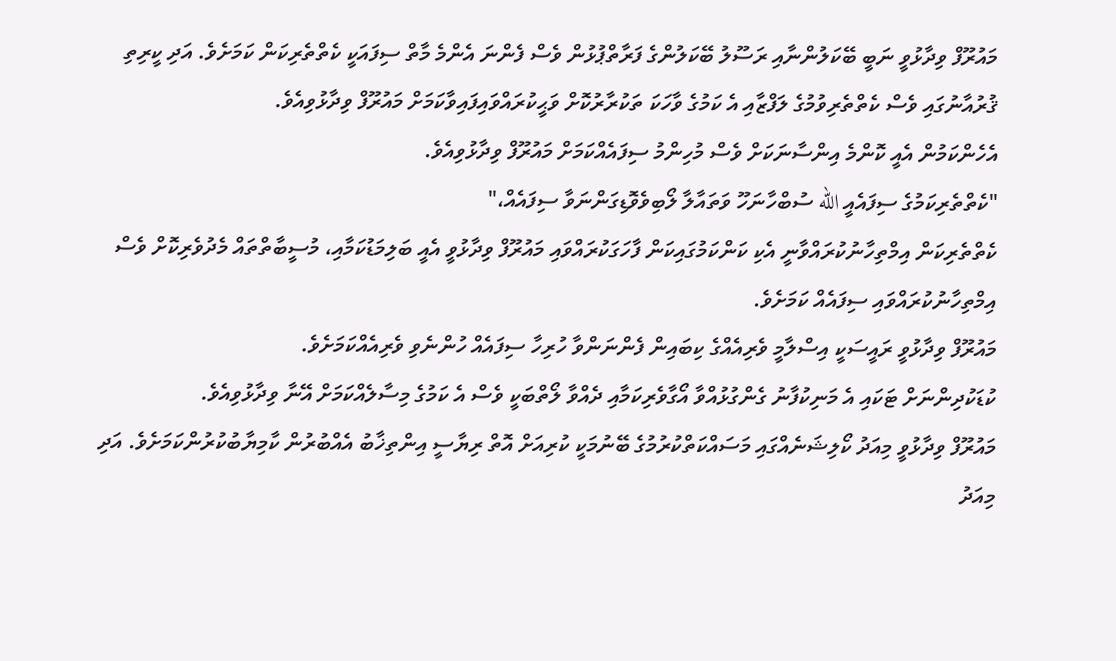މައުރޫފް ވިދާޅުވީ ނަބީ ބޭކަލުންނާއި ރަސޫލު ބޭކަލުންގެ ފަރާތްޕުޅުން ވެސް ފެންނަ އެންމެ މާތް ސިފައަކީ ކެތްތެރިކަން ކަމަށެވެ. އަދި ކީރިތި ޤުރުއާނުގައި ވެސް ކެތްތެރިވުމުގެ ލަފްޒާއި އެ ކަމުގެ ވާހަކަ ތަކުރާރުކޮށް ވަޙީކުރައްވައިފައިވާކަމަށް މައުރޫފް ވިދާޅުވިއެވެ.
އެހެންކަމުން އެއީ ކޮންމެ އިންސާނަކަށް ވެސް މުހިންމު ސިފައެއްކަމަށް މައުރޫފް ވިދާޅުވިއެވެ.
"ކެތްތެރިކަމުގެ ސިފައެއީ الله ސުބްހާނަހޫ ވަތައާލާ ލޯބިވެވޮޑިގަންނަވާ ސިފައެއް،"
ކެތްތެރިކަން އިމްތިހާނުކުރައްވާނީ އެކި ކަންކަމުގައިކަން ފާހަގަކުރައްވައި މައުރޫފް ވިދާޅުވީ އެއީ ބަލިމަޑުކަމާއި، މުސީބާތްތައް މެދުވެރިކޮށް ވެސް އިމްތިހާނުކުރައްވައި ސިފައެއް ކަމަށެވެ.
މައުރޫފް ވިދާޅުވީ ރައީސަކީ އިސްލާމީ ވެރިއެއްގެ ކިބައިން ފެންނަންވާ ހުރިހާ ސިފައެއް ހުންނެވި ވެރިއެއްކަމަށެވެ.
ކުޑަކުދިންނަށް ޓަކައި އެ މަނިކުފާނު ގެންގުޅުއްވާ އޯގާވެރިކަމާއި ދެއްވާ ލޯތްބަކީ ވެސް އެ ކަމުގެ މިސާލެއްކަމަށް އޭނާ ވިދާޅުވިއެވެ.
މައުރޫފް ވިދާޅުވީ މިއަދު ކޯލިޝަނެއްގައި މަސައްކަތްކުރުމުގެ ބޭނުމަކީ ކުރިއަށް އޮތް ރިޔާސީ އިންތިޚާބު އެއްބުރުން ކާމިޔާބުކުރުންކަމަށެވެ. އަދި މިއަދު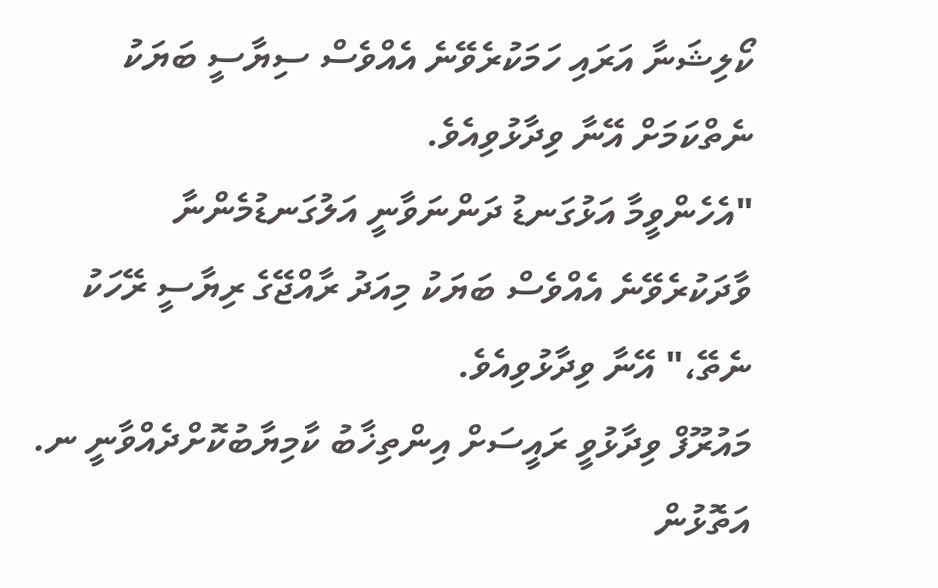ކޯލިޝަނާ އަރައި ހަމަކުރެވޭނެ އެއްވެސް ސިޔާސީ ބަޔަކު ނެތްކަމަށް އޭނާ ވިދާޅުވިއެވެ.
"އެހެންވީމާ އަޅުގަނޑު ދަންނަވާނީ އަލުގަނޑުމެންނާ ވާދަކުރެވޭނެ އެއްވެސް ބަޔަކު މިއަދު ރާއްޖޭގެ ރިޔާސީ ރޭހަކު ނެތޭ،" އޭނާ ވިދާޅުވިއެވެ.
މައުރޫފް ވިދާޅުވީ ރައީސަށް އިންތިޚާބު ކާމިޔާބުކޮށްދެއްވާނީ ނ. އަތޮޅުން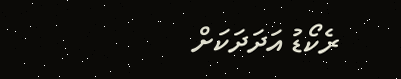ރެކޯޑު އަދަދަކަށް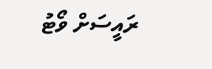ރައީސަށް ވޯޓު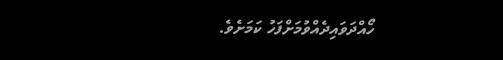ހޯއްދަވައިދެއްވުމަށްފަހު ކަމަށެވެ.